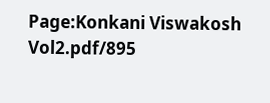Page:Konkani Viswakosh Vol2.pdf/895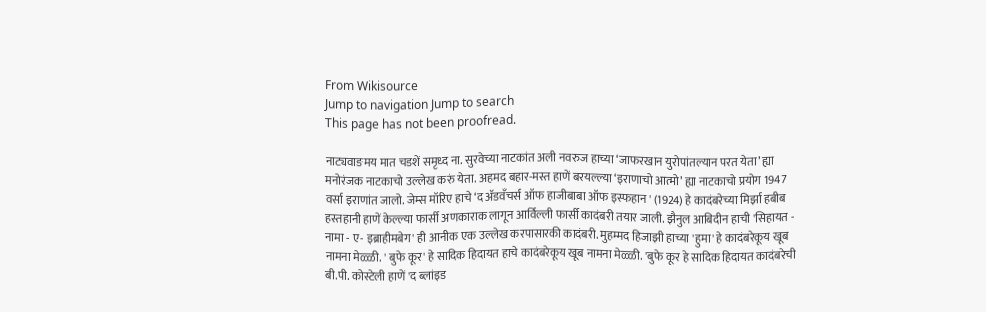From Wikisource
Jump to navigation Jump to search
This page has not been proofread.

नाट्यवाङमय मात चडशें समृध्द ना. सुरवेच्या नाटकांत अली नवरुज हाच्या ‘जाफरखान युरोपांतल्यान परत येता’ ह्या मनोरंजक नाटकाचो उल्लेख करुं येता. अहमद बहार-मस्त हाणें बरयल्ल्या ‘इराणाचो आत्मो’ ह्या नाटकाचो प्रयोग 1947 वर्सा इराणांत जालो. जेम्स मॉरिए हाचे ‘द ॲडवॅंचर्स ऑफ हाजीबाबा ऑफ इस्फहान ' (1924) हे कादंबरेच्या मिर्झा हबीब हस्तहानी हाणें केल्ल्या फार्सी अणकाराक लागून आर्विल्ली फार्सी कादंबरी तयार जाली. झैनुल आबिदीन हाची 'सिहायत - नामा - ए- इब्राहीमबेग' ही आनीक एक उल्लेख करपासारकी कादंबरी. मुहम्मद हिजाझी हाच्या 'हुमा' हे कादंबरेकूय खूब नामना मेळ्ळी. ' बुफे कूर' हे सादिक हिदायत हाचे कादंबरेकूय खूब नामना मेळ्ळी. 'बुफे कूर हे सादिक हिदायत कादंबरेची बी.पी. कोस्टेली हाणें 'द ब्लांइड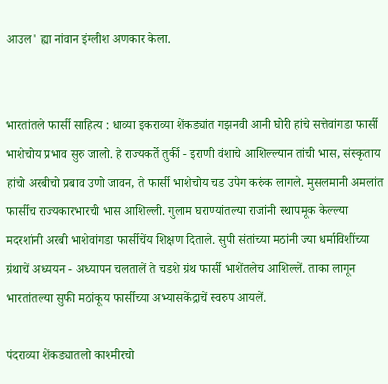आउल' ह्या नांवान इंग्लीश अणकार केला.


भारतांतले फार्सी साहित्य : धाव्या इकराव्या शेंकड्यांत गझनवी आनी घोरी हांचे सत्तेवांगडा फार्सी भाशेचोय प्रभाव सुरु जालो. हे राज्यकर्ते तुर्की - इराणी वंशाचे आशिल्ल्यान तांची भास, संस्कृताय हांचो अरबीचो प्रबाव उणो जावन, ते फार्सी भाशेचोय चड उपेग करुंक लागले. मुसलमानी अमलांत फार्सीच राज्यकारभारची भास आशिल्ली. गुलाम घराण्यांतल्या राजांनी स्थापमूक केल्ल्या मदरशांनी अरबी भाशेवांगडा फार्सीचेंय शिक्षण दिताले. सुपी संतांच्या मठांनी ज्या धर्माविशींच्या ग्रंथाचें अध्ययन - अध्यापन चलतालें ते चडशे ग्रंथ फार्सी भाशेंतलेच आशिल्लें. ताका लागून भारतांतल्या सुफी मठांकूय फार्सीच्या अभ्यासकेंद्राचें स्वरुप आयलें.

पंदराव्या शेंकड्यातलो काश्मीरचो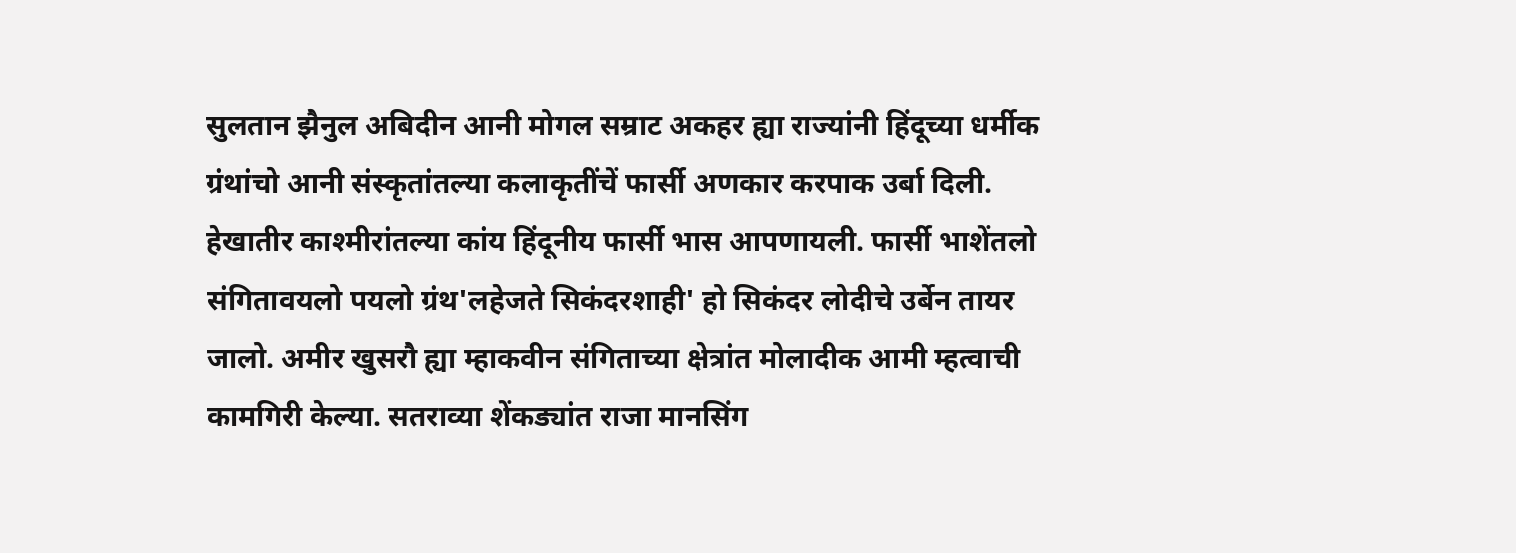सुलतान झैनुल अबिदीन आनी मोगल सम्राट अकहर ह्या राज्यांनी हिंदूच्या धर्मीक ग्रंथांचो आनी संस्कृतांतल्या कलाकृतींचें फार्सी अणकार करपाक उर्बा दिली. हेखातीर काश्मीरांतल्या कांय हिंदूनीय फार्सी भास आपणायली. फार्सी भाशेंतलो संगितावयलो पयलो ग्रंथ'लहेजते सिकंदरशाही' हो सिकंदर लोदीचे उर्बेन तायर जालो. अमीर खुसरौ ह्या म्हाकवीन संगिताच्या क्षेत्रांत मोलादीक आमी म्हत्वाची कामगिरी केल्या. सतराव्या शेंकड्यांत राजा मानसिंग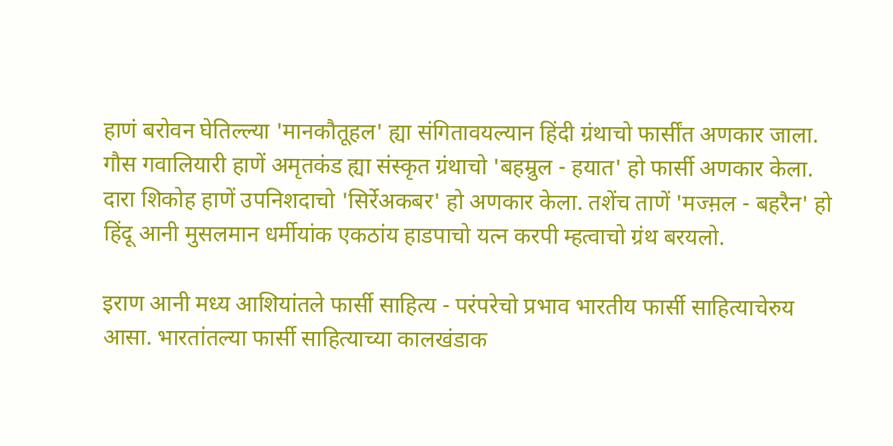हाणं बरोवन घेतिल्ल्या 'मानकौतूहल' ह्या संगितावयल्यान हिंदी ग्रंथाचो फार्सींत अणकार जाला. गौस गवालियारी हाणें अमृतकंड ह्या संस्कृत ग्रंथाचो 'बहम्रुल - हयात' हो फार्सी अणकार केला. दारा शिकोह हाणें उपनिशदाचो 'सिर्रेअकबर' हो अणकार केला. तशेंच ताणें 'मज्म़ल - बहरैन' हो हिंदू आनी मुसलमान धर्मीयांक एकठांय हाडपाचो यत्न करपी म्हत्वाचो ग्रंथ बरयलो.

इराण आनी मध्य आशियांतले फार्सी साहित्य - परंपरेचो प्रभाव भारतीय फार्सी साहित्याचेरुय आसा. भारतांतल्या फार्सी साहित्याच्या कालखंडाक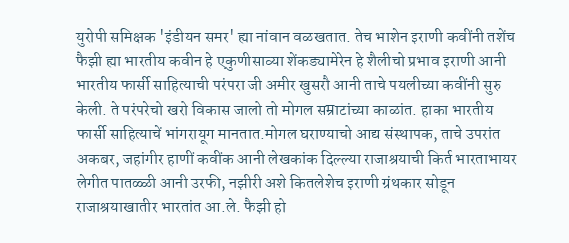युरोपी समिक्षक 'इंडीयन समर' ह्या नांवान वळखतात. तेच भाशेन इराणी कवींनी तशेंच फैझी ह्या भारतीय कवीन हे एकुणीसाव्या शेंकड्यामेरेन हे शैलीचो प्रभाव इराणी आनी भारतीय फार्सी साहित्याची परंपरा जी अमीर खुसरौ आनी ताचे पयलीच्या कवींनी सुरु केली. ते परंपरेचो खरो विकास जालो तो मोगल सम्राटांच्या काळांत. हाका भारतीय फार्सी साहित्याचें भांगरायूग मानतात.मोगल घराण्याचो आद्य संस्थापक, ताचे उपरांत अकबर, जहांगीर हाणीं कवींक आनी लेखकांक दिल्ल्या राजाश्रयाची किर्त भारताभायर लेगीत पातळ्ळी आनी उरफी, नझीरी अशे कितलेशेच इराणी ग्रंथकार सोडून राजाश्रयाखातीर भारतांत आ.ले. फैझी हो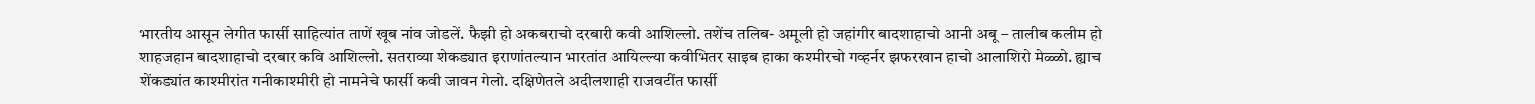भारतीय आसून लेगीत फार्सी साहित्यांत ताणें खूब नांव जोडलें. फैझी हो अकबराचो दरबारी कवी आशिल्लो. तशेंच तलिब- अमूली हो जहांगीर बादशाहाचो आनी अबू – तालीब कलीम हो शाहजहान बादशाहाचो दरबार कवि आशिल्लो. सतराव्या शेकड्यात इराणांतल्यान भारतांत आयिल्ल्या कवीभितर साइब हाका कश्मीरचो गव्हर्नर झफरखान हाचो आलाशिरो मेळ्ळो. ह्याच शेंकड्यांत काश्मीरांत गनीकाश्मीरी हो नामनेचे फार्सी कवी जावन गेलो. दक्षिणेतले अदीलशाही राजवटींत फार्सी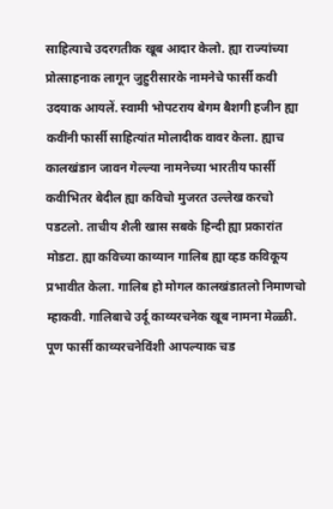साहित्याचे उदरगतीक खूब आदार केलो. ह्या राज्यांच्या प्रोत्साहनाक लागून जुहुरीसारके नामनेचे फार्सी कवी उदयाक आयलें. स्वामी भोपटराय बेगम बैशगी हजीन ह्या कवींनी फार्सी साहित्यांत मोलादीक वावर केला. ह्याच कालखंडान जावन गेल्ल्या नामनेच्या भारतीय फार्सी कवीभितर बेदील ह्या कविचो मुजरत उल्लेख करचो पडटलो. ताचीय शैली खास सबके हिन्दी ह्या प्रकारांत मोडटा. ह्या कविच्या काव्यान गालिब ह्या व्हड कविकूय प्रभावीत केला. गालिब हो मोगल कालखंडातलो निमाणचो म्हाकवी. गालिबाचे उर्दू काव्यरचनेक खूब नामना मेळ्ळी. पूण फार्सी काव्यरचनेविंशी आपल्याक चड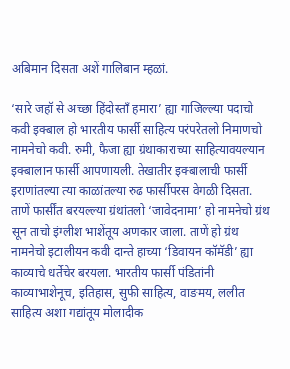अबिमान दिसता अशें गालिबान म्हळां.

‘सारे जहॉ से अच्छा हिंदोस्तॉं हमारा’ ह्या गाजिल्ल्या पदाचो कवी इक्बाल हो भारतीय फार्सी साहित्य परंपरेतलो निमाणचो नामनेचो कवी. रुमी, फैजा ह्या ग्रंथाकाराच्या साहित्यावयल्यान इक्बालान फार्सी आपणायली. तेखातीर इक्बालाची फार्सी इराणांतल्या त्या काळांतल्या रुढ फार्सीपरस वेगळी दिसता. ताणें फार्सींत बरयल्ल्या ग्रंथांतलो ‘जावेदनामा’ हो नामनेचो ग्रंथ सून ताचो इंग्लीश भाशेंतूय अणकार जाला. ताणें हो ग्रंथ नामनेचो इटालीयन कवी दान्ते हाच्या ‘डिवायन कॉमॅडी’ ह्या काव्याचे धर्तेचेर बरयला. भारतीय फार्सी पंडितांनी काव्याभाशेनूच, इतिहास, सुफी साहित्य, वाङमय, ललीत साहित्य अशा गद्यांतूय मोलादीक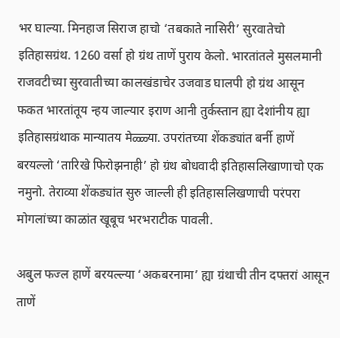भर घाल्या. मिनहाज सिराज हाचो ‘तबकाते नासिरी’ सुरवातेचो इतिहासग्रंथ. 1260 वर्सा हो ग्रंथ ताणें पुराय केलो. भारतांतले मुसलमानी राजवटीच्या सुरवातीच्या कालखंडाचेर उजवाड घालपी हो ग्रंथ आसून फकत भारतांतूय न्हय जाल्यार इराण आनी तुर्कस्तान ह्या देशांनीय ह्या इतिहासग्रंथाक मान्यातय मेळ्ळ्या. उपरांतच्या शेंकड्यांत बर्नी हाणें बरयल्लो ‘तारिखे फिरोझनाही’ हो ग्रंथ बोधवादी इतिहासलिखाणाचो एक नमुनो. तेराव्या शेंकड्यांत सुरु जाल्ली ही इतिहासलिखणाची परंपरा मोगलांच्या काळांत खूबूच भरभराटीक पावली.

अबुल फज्ल हाणें बरयल्ल्या ‘अकबरनामा’ ह्या ग्रंथाची तीन दफ्तरां आसून ताणें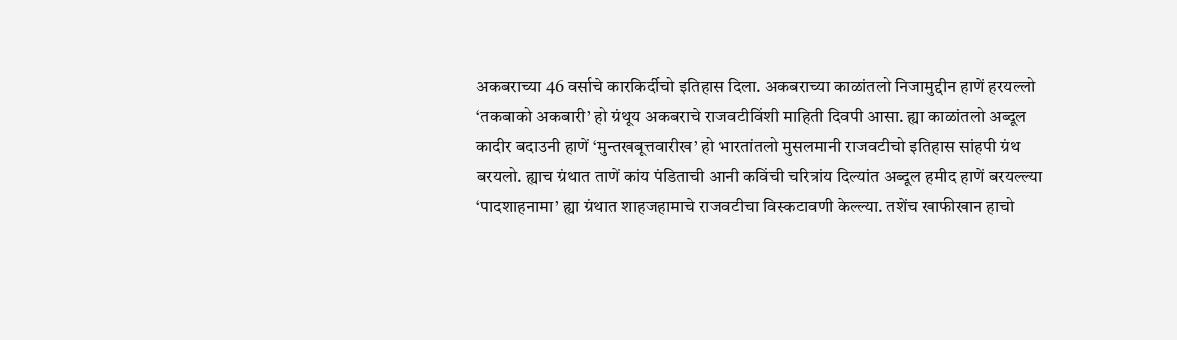अकबराच्या 46 वर्साचे कारकिर्दीचो इतिहास दिला. अकबराच्या काळांतलो निजामुद्दीन हाणें हरयल्लो ‘तकबाको अकबारी’ हो ग्रंथूय अकबराचे राजवटीविंशी माहिती दिवपी आसा. ह्या काळांतलो अब्दूल कादीर बदाउनी हाणें ‘मुन्तखबूत्तवारीख’ हो भारतांतलो मुसलमानी राजवटीचो इतिहास सांहपी ग्रंथ बरयलो. ह्याच ग्रंथात ताणें कांय पंडिताची आनी कविंची चरित्रांय दिल्यांत अब्दूल हमीद हाणें बरयल्ल्या ‘पादशाहनामा’ ह्या ग्रंथात शाहजहामाचे राजवटीचा विस्कटावणी केल्ल्या. तशेंच खाफीखान हाचो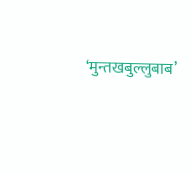‘मुन्तखबुल्लुबाब’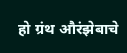हो ग्रंथ औरंझेबाचे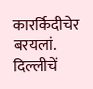कारर्किदीचेर बरयलां. दिल्लीचें